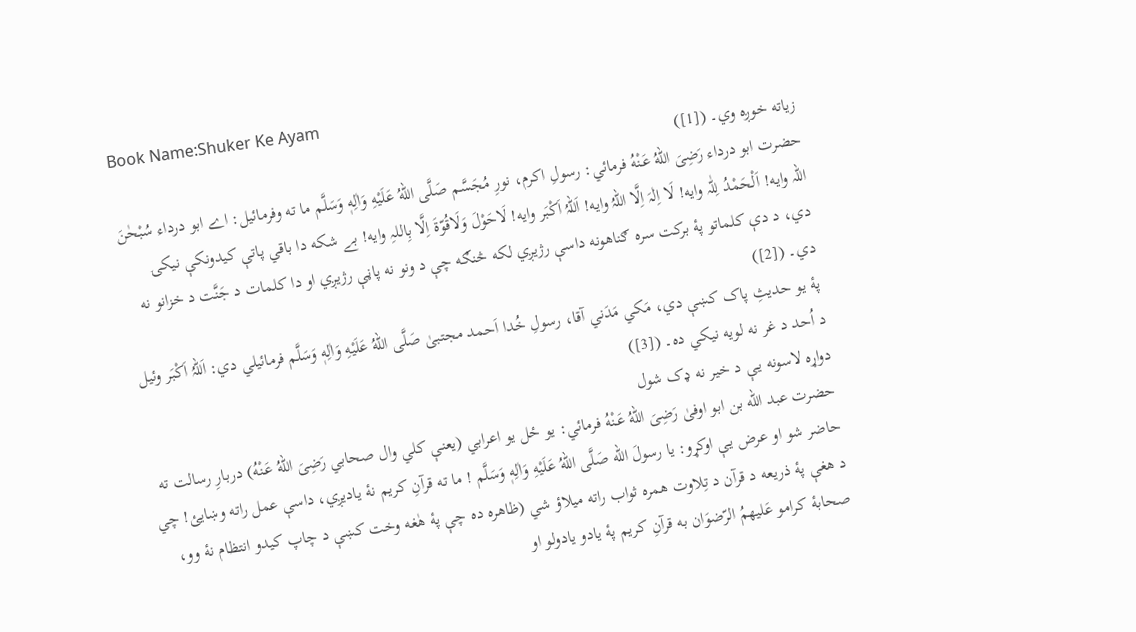Book Name:Shuker Ke Ayam
زياته خوږه وي۔ ([1])
حضرت ابو درداء رَضِىَ اللهُ عَـنْهُ فرمائي: رسولِ اکرم، نورِ مُجَسَّم صَلَّى اللهُ عَلَيْهِ وَاٰلِهٖ وَسَلَّم ما ته وفرمائيل: اے ابو درداء سُبْحٰنَ اللہ وايه! اَلْحَمْدُ لِلّٰہ وايه! لَا اِلٰہَ اِلَّا اللہُ وايه! اَللہُ اَکْبَر وايه! لَاحَوْلَ وَلَاقُوّةَ اِلَّا بِاللہِ وايه! بے شکه دا باقي پاتې کيدونکې نيکۍ دي، د دې کلماتو پۀ برکت سره ګناهونه داسې رژيږي لکه څنګه چې د ونو نه پاڼې رژيږي او دا کلمات د جَنَّت د خزانو نه دي۔ ([2])
پۀ يو حديثِ پاک کښې دي، مَکي مَدَني آقا، رسولِ خُدا اَحمد مجتبیٰ صَلَّى اللهُ عَلَيْهِ وَاٰلِهٖ وَسَلَّم فرمائيلي دي: اَللہُ اَکْبَر وئيل د اُحد د غر نه لويه نيکي ده۔ ([3])
دواړه لاسونه يـې د خير نه ډک شول
حضرت عبد الله بن ابو اوفیٰ رَضِىَ اللهُ عَـنْهُ فرمائي: يو ځل يو اعرابي (يعنې کلي وال صحابي رَضِىَ اللهُ عَـنْهُ) دربارِ رسالت ته حاضر شو او عرض يـې اوکړو: يا رسولَ الله صَلَّى اللهُ عَلَيْهِ وَاٰلِهٖ وَسَلَّم ! ما ته قرآنِ کريم نۀ ياديږي، داسې عمل راته وښايئ! چي د هغې پۀ ذريعه د قرآن د تِلاوت همره ثواب راته ميلاؤ شي (ظاهره ده چې پۀ هٰغه وخت کښې د چاپ کيدو انتظام نۀ وو، صحابۀ کرامو عَليهمُ الرّضوَان به قرآنِ کريم پۀ يادو يادولو او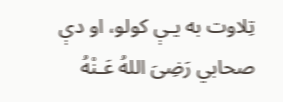تِلاوت به يـې کولو، او دې صحابي رَضِىَ اللهُ عَـنْهُ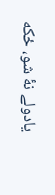يادولے نۀ شو، ځکه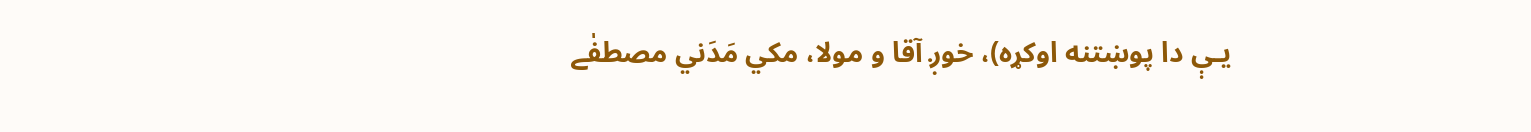يـې دا پوښتنه اوکړه)، خوږ آقا و مولا، مکي مَدَني مصطفٰے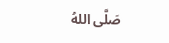صَلَّى اللهُ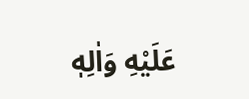عَلَيْهِ وَاٰلِهٖ